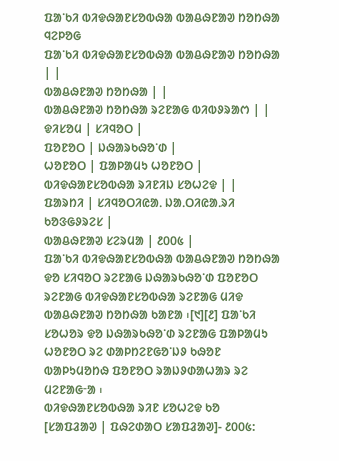ᱯᱟᱸᱠᱤ ᱵᱤᱫᱷᱟᱱᱥᱚᱵᱷᱟ ᱵᱟᱪᱷᱱᱟᱣ ᱴᱚᱴᱷᱟ
ᱧᱮᱞᱚᱜ
ᱯᱟᱸᱠᱤ ᱵᱤᱫᱷᱟᱱᱥᱚᱵᱷᱟ ᱵᱟᱪᱷᱱᱟᱣ ᱴᱚᱴᱷᱟ | |
ᱵᱟᱪᱷᱱᱟᱣ ᱴᱚᱴᱷᱟ | |
ᱵᱟᱪᱷᱱᱟᱣ ᱴᱚᱴᱷᱟ ᱨᱮᱱᱟᱜ ᱵᱤᱵᱽᱨᱟᱬ | |
ᱫᱤᱥᱚᱢ | ᱥᱤᱧᱚᱛ |
ᱯᱚᱱᱚᱛ | ᱡᱷᱟᱨᱠᱷᱚᱸᱰ |
ᱦᱚᱱᱚᱛ | ᱯᱟᱞᱟᱢᱩ ᱦᱚᱱᱚᱛ |
ᱵᱤᱫᱷᱟᱱᱥᱚᱵᱷᱟ ᱨᱤᱱᱤᱡ ᱥᱚᱦᱮᱫ | |
ᱯᱟᱨᱴᱤ | ᱥᱤᱧᱚᱛᱤᱭᱟᱹ ᱡᱟᱹᱛᱤᱭᱟᱹᱨᱤ ᱠᱚᱝᱜᱽᱨᱮᱥ |
ᱵᱟᱪᱷᱱᱟᱣ ᱥᱮᱨᱢᱟ | ᱒᱐᱐᱕ |
ᱯᱟᱸᱠᱤ ᱵᱤᱫᱷᱟᱱᱥᱚᱵᱷᱟ ᱵᱟᱪᱷᱱᱟᱣ ᱴᱚᱴᱷᱟ ᱫᱚ ᱥᱤᱧᱚᱛ ᱨᱮᱱᱟᱜ ᱡᱷᱟᱨᱠᱷᱚᱸᱰ ᱯᱚᱱᱚᱛ ᱨᱮᱱᱟᱜ ᱵᱤᱫᱷᱟᱱᱥᱚᱵᱷᱟ ᱨᱮᱱᱟᱜ ᱢᱤᱫ ᱵᱟᱪᱷᱱᱟᱣ ᱴᱚᱴᱷᱟ ᱠᱟᱱᱟ ᱾[᱑][᱒] ᱯᱟᱸᱠᱤ ᱥᱚᱦᱚᱨ ᱫᱚ ᱡᱷᱟᱨᱠᱷᱚᱸᱰ ᱨᱮᱱᱟᱜ ᱯᱟᱞᱟᱢᱩ ᱦᱚᱱᱚᱛ ᱨᱮ ᱰᱟᱞᱴᱮᱱᱜᱚᱸᱡᱽ ᱠᱷᱚᱱ ᱵᱟᱞᱩᱢᱚᱴᱷ ᱯᱚᱱᱚᱛ ᱨᱟᱡᱽᱰᱟᱦᱟᱨ ᱨᱮ ᱢᱮᱱᱟᱜᱼᱟ ᱾
ᱵᱤᱫᱷᱟᱱᱥᱚᱵᱷᱟ ᱨᱤᱱ ᱥᱚᱦᱮᱫ ᱠᱚ
[ᱥᱟᱯᱲᱟᱣ | ᱯᱷᱮᱰᱟᱛ ᱥᱟᱯᱲᱟᱣ]- ᱒᱐᱐᱕: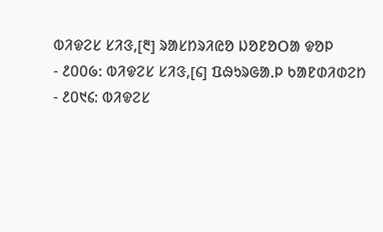ᱵᱤᱫᱮᱥ ᱥᱤᱝ,[᱓] ᱨᱟᱥᱴᱨᱤᱭᱚ ᱡᱚᱱᱚᱛᱟ ᱫᱚᱞ
- ᱒᱐᱐᱙: ᱵᱤᱫᱮᱥ ᱥᱤᱝ,[᱔] ᱯᱷᱩᱨᱜᱟᱹᱞ ᱠᱟᱱᱰᱤᱰᱮᱴ
- ᱒᱐᱑᱔: ᱵᱤᱫᱮᱥ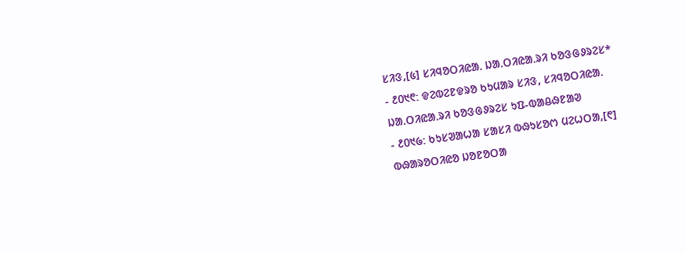ᱥᱤᱝ,[᱕] ᱥᱤᱧᱚᱛᱤᱭᱟᱹ ᱡᱟᱹᱛᱤᱭᱟᱹᱨᱤ ᱠᱚᱝᱜᱽᱨᱮᱥ*
- ᱒᱐᱑᱖: ᱫᱮᱵᱮᱱᱫᱨᱚ ᱠᱩᱢᱟᱨ ᱥᱤᱝ, ᱥᱤᱧᱚᱛᱤᱭᱟᱹ ᱡᱟᱹᱛᱤᱭᱟᱹᱨᱤ ᱠᱚᱝᱜᱽᱨᱮᱥ ᱩᱯ-ᱵᱟᱪᱷᱱᱟᱣ
- ᱒᱐᱑᱙: ᱠᱩᱥᱣᱟᱦᱟ ᱥᱟᱥᱤ ᱵᱷᱩᱥᱚᱬ ᱢᱮᱦᱛᱟ,[᱖] ᱵᱷᱟᱨᱚᱛᱤᱭᱚ ᱡᱚᱱᱚᱛᱟ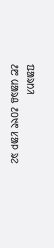ᱯᱟᱨᱴᱤ
᱒᱘ ᱢᱟᱨᱪ ᱒᱐᱑᱖ ᱥᱟᱞ ᱨᱮ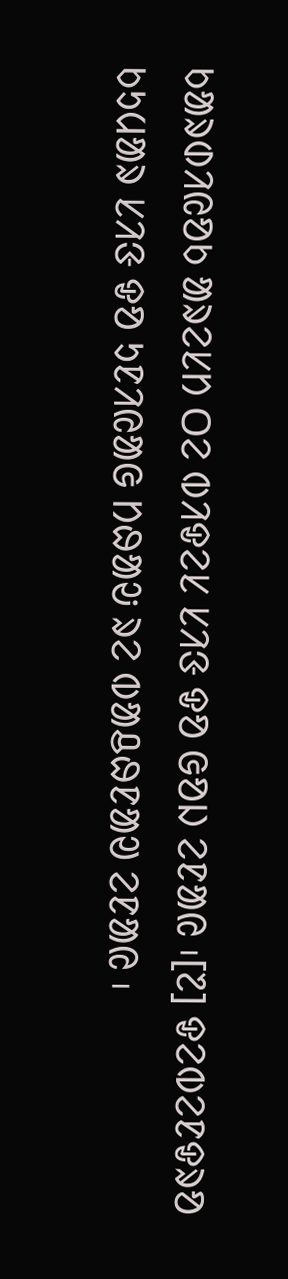ᱠᱟᱨᱰᱤᱭᱚᱠ ᱟᱨᱮᱥᱴ ᱛᱮ ᱵᱤᱫᱮᱥ ᱥᱤᱝ ᱫᱚ ᱜᱚᱡ ᱮᱱᱟᱭ ᱾[᱗] ᱫᱮᱵᱮᱱᱫᱨᱚ ᱠᱩᱢᱟᱨ ᱥᱤᱝ ᱫᱚ ᱩᱱᱤᱭᱟᱜ ᱴᱷᱟᱶ ᱨᱮ ᱵᱟᱪᱷᱱᱟᱣ ᱮᱱᱟᱭ ᱾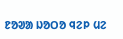ᱱᱚᱣᱟ ᱡᱚᱛᱚ ᱧᱮᱞ ᱢᱮ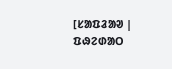[ᱥᱟᱯᱲᱟᱣ | ᱯᱷᱮᱰᱟᱛ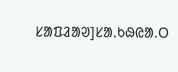ᱥᱟᱯᱲᱟᱣ]ᱥᱟᱹᱠᱷᱭᱟᱹᱛ